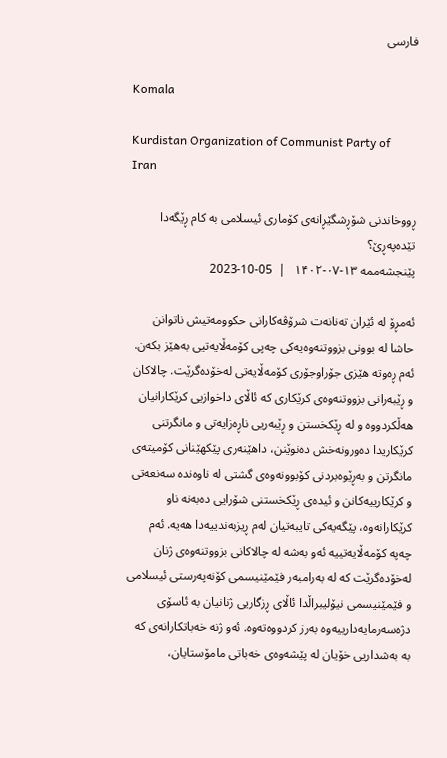فارسی

Komala

Kurdistan Organization of Communist Party of Iran

ڕووخاندنی شۆڕشگێڕانەی کۆماری ئیسلامی بە کام ڕێگەدا تێدەپەڕێ؟
پێنجشەممە ۱۳-۰۷-۱۴۰۲   |  05-10-2023

ئەمڕۆ لە ئێران تەنانەت شرۆڤەکارانی حکوومەتیش ناتوانن حاشا لە بوونی بزووتنەوەیەکی چەپی کۆمەڵایەتیی بەهێز بکەن. ئەم ڕەوتە هێزی جۆراوجۆری کۆمەڵایەتی لەخۆدەگرێت. چالاکان و ڕێبەرانی بزووتنەوەی کرێکاری کە ئاڵای داخوازیی کرێکارانیان هەڵکردووە و لە ڕێکخستن و ڕێبەریی ناڕەزایەتی و مانگرتنی کرێکاریدا دەورونەخش دەنوێنن، داهێنەری پێکهێنانی کۆمیتەی مانگرتن و بەڕێوەبردنی کۆبوونەوەی گشتی لە ناوەندە سەنعەتی و کرێکارییەکانن و ئیدەی ڕێکخستنی شۆرایی دەبەنە ناو کرێکارانەوە، پێگەیەکی تایبەتیان لەم ڕیزبەندییەدا هەیە. ئەم چەپە کۆمەڵایەتییە ئەو بەشە لە چالاکانی بزووتنەوەی ژنان لەخۆدەگرێت کە لە بەرامبەر فێمێنیسمی کۆنەپەرستی ئیسلامی و فێمێنیسمی نیۆلیبراڵدا ئاڵای ڕزگاریی ژنانیان بە ئاسۆی دژەسەرمایەدارییەوە بەرز کردووەتەوە. ئەو ژنە خەباتکارانەی کە بە بەشداریی خۆیان لە پێشەوەی خەباتی مامۆستایان،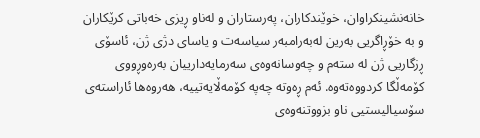خانەنشینکراوان، خوێندکاران، پەرستاران و لەناو ڕیزی خەباتی کرێکاران و بە خۆڕاگریی بەرین لەبەرامبەر سیاسەت و یاسای دژی ژن، ئاسۆی ڕزگاریی ژن لە ستەم و چەوسانەوەی سەرمایەدارییان بەرەوڕووی کۆمەڵگا کردووەتەوە. ئەم ڕەوتە چەپە کۆمەڵایەتییە، هەروەها ئاراستەی سۆسیالیستیی ناو بزووتنەوەی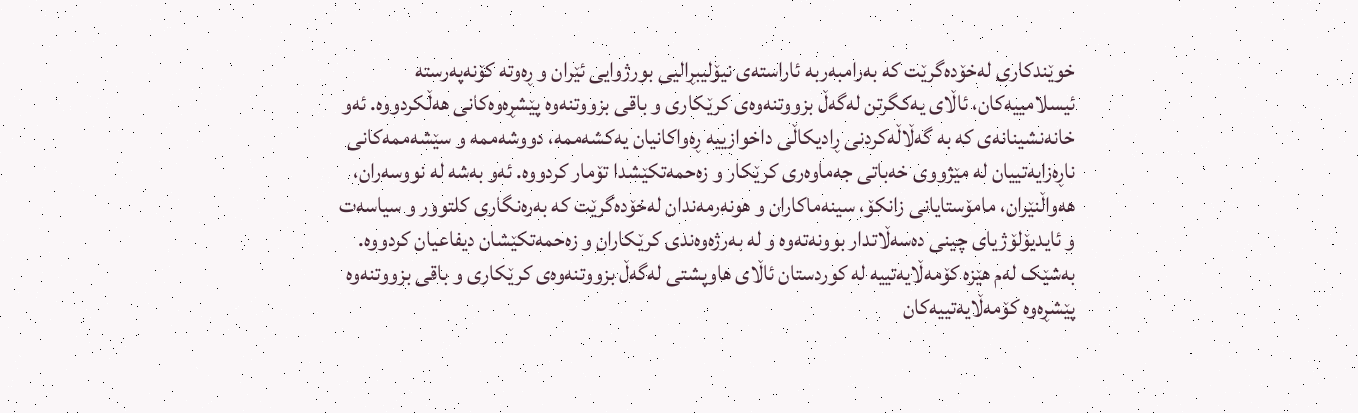خوێندکاری لەخۆدەگرێت کە بەرامبەربە ئاراستەی نیۆلیبڕالیی بورژوایی ئێران و ڕەوتە کۆنەپەرستە ئیسلامییەکان، ئاڵای یەکگرتن لەگەڵ بزووتنەوەی کرێکاری و باقی بزووتنەوە پێشڕەوەکانی هەڵکردووە. ئەو خانەنشینانەی کە بە گەڵاڵەکردنی ڕادیکاڵی داخوازییە ڕەواکانیان یەکشەممە، دووشەممە و سێشەممەکانی ناڕەزایەتییان لە مێژووی خەباتی جەماوەری کرێکار و زەحمەتکێشدا تۆمار کردووە. ئەو بەشە لە نووسەران، هەواڵنێران، مامۆستایانی زانکۆ، سینەماکاران و هونەرمەندان لەخۆدەگرێت کە بەرەنگاری کلتوور و سیاسەت و ئایدیۆلۆژیای چینی دەسەڵاتدار بوونەتەوە و لە بەرژەوەندی کرێکاران و زەحمەتکێشان دیفاعیان کردووە. بەشێک لەم هێزە کۆمەڵایەتییە لە کوردستان ئاڵای هاوپشتی لەگەڵ بزووتنەوەی کرێکاری و باقی بزووتنەوە پێشڕەوە کۆمەڵایەتییەکان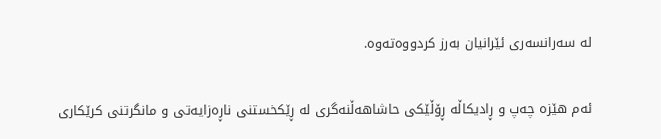لە سەرانسەری ئێرانیان بەرز کردووەتەوە.

ئەم هێزە چەپ و ڕادیکاڵە ڕۆڵێکی حاشاهەڵنەگری لە ڕێکخستنی ناڕەزایەتی و مانگرتنی کرێکاری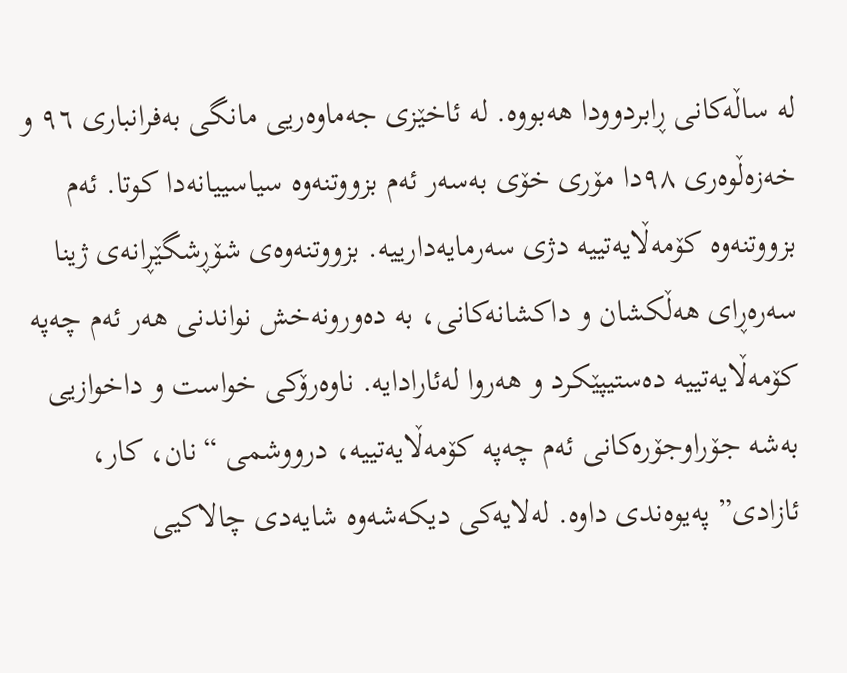لە ساڵەکانی ڕابردوودا هەبووە. لە ئاخێزی جەماوەریی مانگی بەفرانباری ٩٦ و خەزەڵوەری ٩٨دا مۆری خۆی بەسەر ئەم بزووتنەوە سیاسییانەدا کوتا. ئەم بزووتنەوە کۆمەڵایەتییە دژی سەرمایەدارییە. بزووتنەوەی شۆڕشگێڕانەی ژینا سەرەڕای هەڵکشان و داکشانەکانی، بە دەورونەخش نواندنی هەر ئەم چەپە کۆمەڵایەتییە دەستیپێکرد و هەروا لەئارادایە. ناوەرۆکی خواست و داخوازیی بەشە جۆراوجۆرەکانی ئەم چەپە کۆمەڵایەتییە، درووشمی “نان، کار، ئازادی” پەیوەندی داوە. لەلایەکی دیکەشەوە شایەدی چالاکیی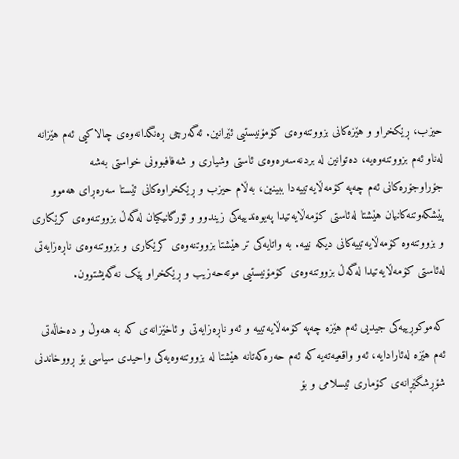حیزب، ڕێکخراو و هێزەکانی بزووتنەوەی کۆمۆنیستیی ئێرانین. ئەگەرچی ڕەنگدانەوەی چالاکیی ئەم هێزانە لەناو ئەم بزووتنەوەیە، دەتوانین لە بردنەسەرەوەی ئاستی وشیاری و شەفافبوونی خواستی بەشە جۆراوجۆرەکانی ئەم چەپە کۆمەڵایەتییەدا ببینین، بەڵام حیزب و ڕێکخراوەکانی ئێستا سەرەڕای هەموو پێشکەوتنەکانیان هێشتا لەئاستی کۆمەڵایەتیدا پەیوەندییەکی زیندوو و ئۆرگانیکیان لەگەڵ بزووتنەوەی کرێکاری و بزووتنەوە کۆمەڵایەتییەکانی دیکە نییە. بە واتایەکی تر هێشتا بزووتنەوەی کرێکاری و بزووتنەوەی ناڕەزایەتی لەئاستی کۆمەڵایەتیدا لەگەڵ بزووتنەوەی کۆمۆنیستیی موتەحەزیب و ڕێکخراو پێک نەگەیشتوون.

کەموکوڕییەکی جیدیی ئەم هێزە چەپە کۆمەڵایەتییە و ئەو ناڕەزایەتی و ئاخێزانەی کە بە هەوڵ و دەخاڵەتی ئەم هێزە لەئارادایە، ئەو واقعیەتەیە کە ئەم حەرەکەتانە هێشتا لە بزووتنەوەیەکی واحیدی سیاسی بۆ ڕووخاندنی شۆڕشگێڕانەی کۆماری ئیسلامی و بۆ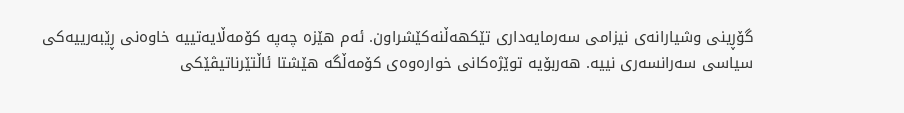گۆڕینی وشیارانەی نیزامی سەرمایەداری تێکهەڵنەکێشراون. ئەم هێزە چەپە کۆمەڵایەتییە خاوەنی ڕێبەرییەکی سیاسی سەرانسەری نییە. هەربۆیە توێژەکانی خوارەوەی کۆمەڵگە هێشتا ئاڵتێرناتیڤێکی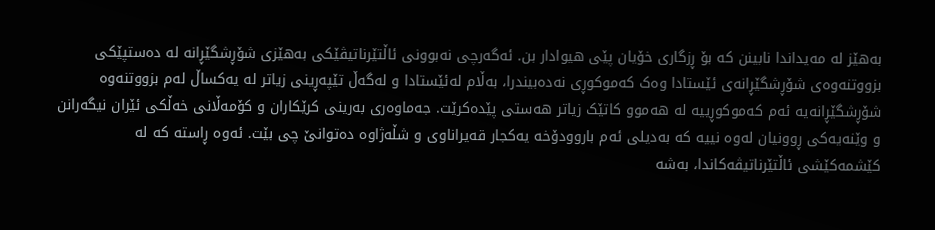بەهێز لە مەیداندا نابینن کە بۆ ڕزگاری خۆیان پێی هیوادار بن. ئەگەرچی نەبوونی ئاڵتێرناتیڤێکی بەهێزی شۆڕشگێڕانە لە دەستپێکی بزووتنەوەی شۆڕشگێڕانەی ئێستادا وەک کەموکوڕی نەدەبیندرا، بەڵام لەئێستادا و لەگەڵ تێپەڕینی زیاتر لە یەکساڵ لەم بزووتنەوە شۆڕشگێڕانەیە ئەم کەموکوڕییە لە هەموو کاتێک زیاتر هەستی پێدەکرێت. جەماوەری بەرینی کرێکاران و کۆمەڵانی خەڵکی ئێران نیگەرانن و وێنەیەکی ڕوونیان لەوە نییە کە بەدیلی ئەم باروودۆخە یەکجار قەیراناوی و شڵەژاوە دەتوانێ چی بێت. ئەوە ڕاستە کە لە کێشمەکێشی ئاڵتێرناتیڤەکاندا، بەشە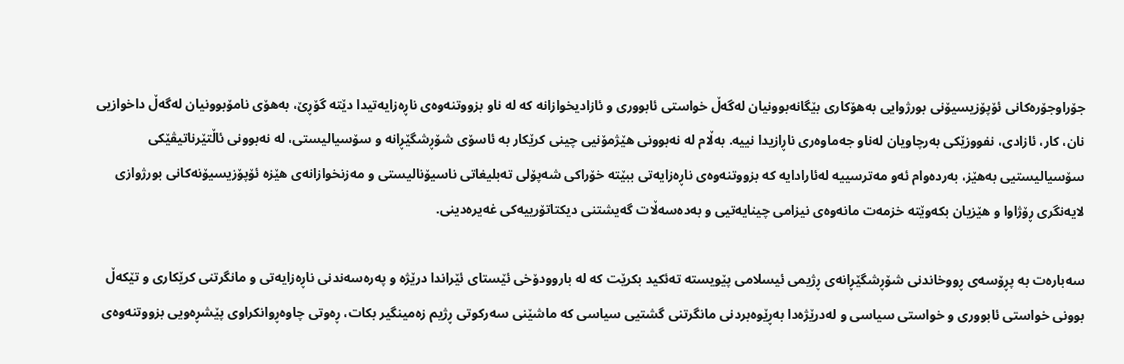جۆراوجۆرەکانی ئۆپۆزیسیۆنی بورژوایی بەهۆکاری بێگانەبوونیان لەگەڵ خواستی ئابووری و ئازادیخوازانە کە لە ناو بزووتنەوەی ناڕەزایەتیدا دێتە گۆڕێ، بەهۆی نامۆبوونیان لەگەڵ داخوازیی نان، کار، ئازادی، نفووزێکی بەرچاویان لەناو جەماوەری ناڕازیدا نییە. بەڵام لە نەبوونی هێژمۆنیی چینی کرێکار بە ئاسۆی شۆڕشگێڕانە و سۆسیالیستی، لە نەبوونی ئاڵتێرناتیڤێکی سۆسیالیستیی بەهێز، بەردەوام ئەو مەترسییە لەئارادایە کە بزووتنەوەی ناڕەزایەتی ببێتە خۆراکی شەپۆلی تەبلیغاتی ناسیۆنالیستی و مەزنخوازانەی هێزە ئۆپۆزیسیۆنەکانی بورژوازی لایەنگری ڕۆژاوا و هێزیان بکەوێتە خزمەت مانەوەی نیزامی چینایەتیی و بەدەسەڵات گەیشتنی دیکتاتۆرییەکی غەیرەدینی.

سەبارەت بە پڕۆسەی ڕووخاندنی شۆڕشگێڕانەی ڕژیمی ئیسلامی پێویستە تەئکید بکرێت کە لە باروودۆخی ئێستای ئێراندا درێژە و پەرەسەندنی ناڕەزایەتی و مانگرتنی کرێکاری و تێکەڵ بوونی خواستی ئابووری و خواستی سیاسی و لەدرێژەدا بەڕێوەبردنی مانگرتنی گشتیی سیاسی کە ماشێنی سەرکوتی ڕژیم زەمینگیر بکات، ڕەوتی چاوەڕوانکراوی پێشڕەویی بزووتنەوەی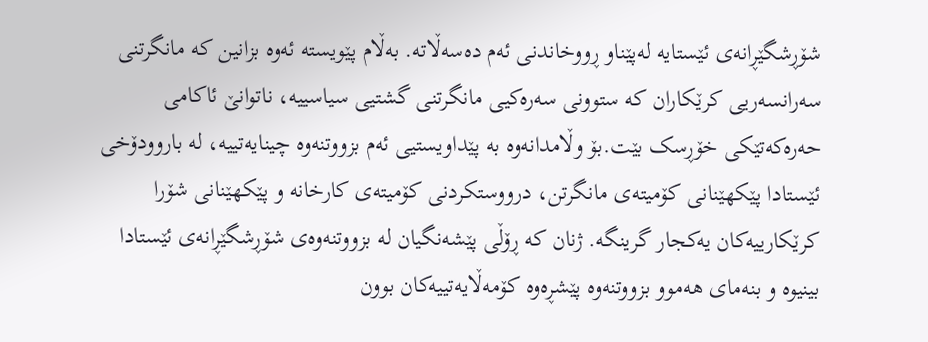شۆڕشگێڕانەی ئێستایە لەپێناو ڕووخاندنی ئەم دەسەڵاتە. بەڵام پێویستە ئەوە بزانین کە مانگرتنی سەرانسەریی کرێکاران کە ستوونی سەرەکیی مانگرتنی گشتیی سیاسییە، ناتوانێ ئاکامی حەرەکەتێکی خۆڕسک بێت.بۆ وڵامدانەوە بە پێداویستیی ئەم بزووتنەوە چینایەتییە، لە باروودۆخی ئێستادا پێکهێنانی کۆمیتەی مانگرتن، درووستکردنی کۆمیتەی کارخانە و پێکهێنانی شۆرا کرێکارییەکان یەکجار گرینگە. ژنان کە ڕۆڵی پێشەنگیان لە بزووتنەوەی شۆڕشگێڕانەی ئێستادا بینیوە و بنەمای هەموو بزووتنەوە پێشڕەوە کۆمەڵایەتییەکان بوون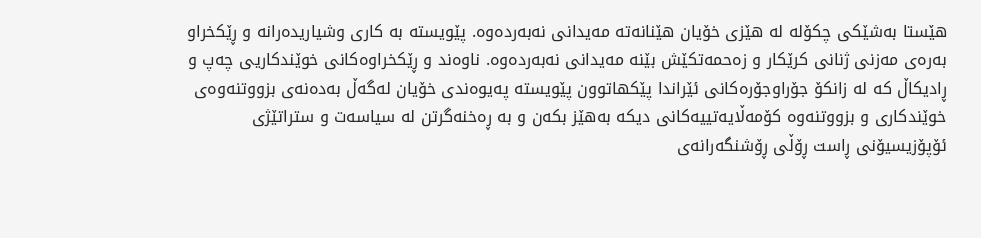هێستا بەشێکی چکۆلە لە هێزی خۆیان هێنانەتە مەیدانی نەبەردەوە. پێویستە بە کاری وشیاریدەرانە و ڕێکخراو بەرەی مەزنی ژنانی کرێکار و زەحمەتکێش بێنە مەیدانی نەبەردەوە. ناوەند و ڕێکخراوەکانی خوێندکاریی چەپ و ڕادیکاڵ کە لە زانکۆ جۆراوجۆرەکانی ئێراندا پێکهاتوون پێویستە پەیوەندی خۆیان لەگەڵ بەدەنەی بزووتنەوەی خوێندکاری و بزووتنەوە کۆمەڵایەتییەکانی دیکە بەهێز بکەن و بە ڕەخنەگرتن لە سیاسەت و ستراتێژی ئۆپۆزیسیۆنی ڕاست ڕۆڵی ڕۆشنگەرانەی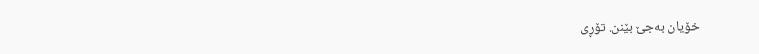خۆیان بەجێ بێنن. تۆڕی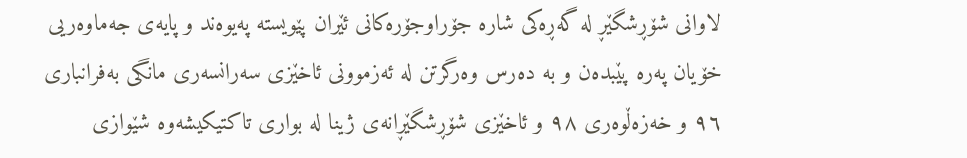لاوانی شۆڕشگێڕ لە گەڕەکی شارە جۆراوجۆرەکانی ئێران پێویستە پەیوەند و پایەی جەماوەریی خۆیان پەرە پێبدەن و بە دەرس وەرگرتن لە ئەزموونی ئاخێزی سەرانسەری مانگی بەفرانباری ٩٦ و خەزەڵوەری ٩٨ و ئاخێزی شۆڕشگێڕانەی ژینا لە بواری تاکتیکیشەوە شێوازی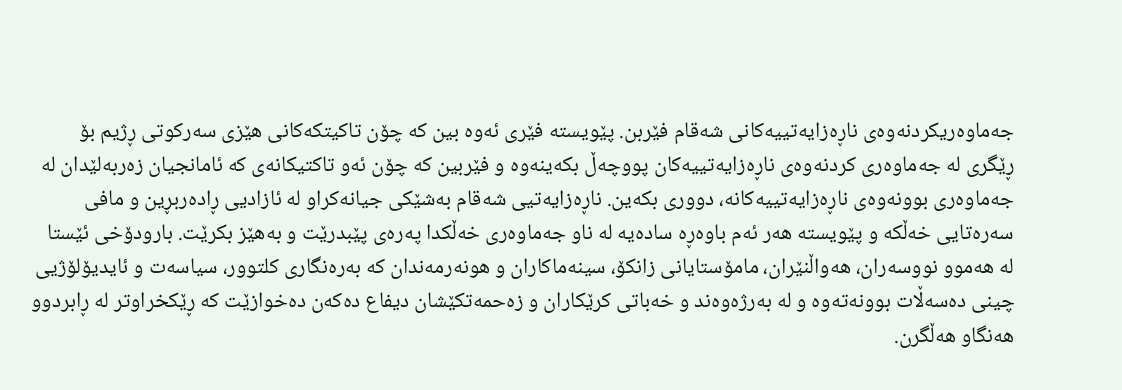جەماوەریکردنەوەی ناڕەزایەتییەکانی شەقام فێربن. پێویستە فێری ئەوە بین کە چۆن تاکیتکەکانی هێزی سەرکوتی ڕژیم بۆ ڕێگری لە جەماوەری کردنەوەی ناڕەزایەتییەکان پووچەڵ بکەینەوە و فێربین کە چۆن ئەو تاکتیکانەی کە ئامانجیان زەربەلێدان لە جەماوەری بوونەوەی ناڕەزایەتییەکانە، دووری بکەین. ناڕەزایەتیی شەقام بەشێکی جیانەکراو لە ئازادیی ڕادەربڕین و مافی سەرەتایی خەڵکە و پێویستە هەر ئەم باوەڕە سادەیە لە ناو جەماوەری خەڵکدا پەرەی پێبدرێت و بەهێز بکرێت. بارودۆخی ئێستا لە هەموو نووسەران، هەواڵنێران، مامۆستایانی زانکۆ، سینەماکاران و هونەرمەندان کە بەرەنگاری کلتوور، سیاسەت و ئایدیۆلۆژیی چینی دەسەڵات بوونەتەوە و لە بەرژەوەند و خەباتی کرێکاران و زەحمەتکێشان دیفاع دەکەن دەخوازێت کە ڕێکخراوتر لە ڕابردوو هەنگاو هەڵگرن.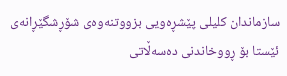سازماندان کلیلی پێشڕەویی بزووتنەوەی شۆڕشگێڕانەی ئێستا بۆ ڕووخاندنی دەسەڵاتی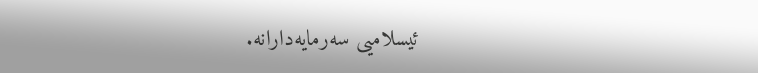ئیسلامیی سەرمایەدارانە.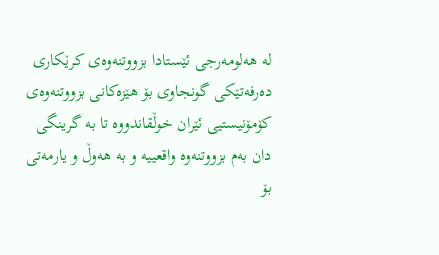لە هەلومەرجی ئێستادا بزووتنەوەی کرێکاری دەرفەتێکی گونجاوی بۆ هێزەکانی بزووتنەوەی کۆمۆنیستیی ئێران خوڵقاندووە تا بە گرینگی دان بەم بزووتنەوە واقعییە و بە هەوڵ و یارمەتی بۆ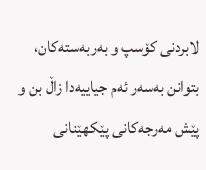لابردنی کۆسپ و بەربەستەکان، بتوانن بەسەر ئەم جیاییەدا زاڵ بن و پێش مەرجەکانی پێکهێنانی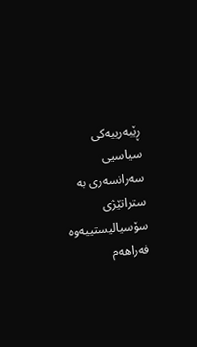ڕێبەرییەکی سیاسیی سەرانسەری بە ستراتێژی سۆسیالیستییەوە فەراهەم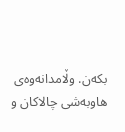بکەن. وڵامدانەوەی هاوبەشی چالاکان و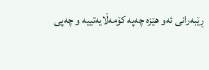ڕێبەرانی ئەو هێزە چەپە کۆمەڵایەتییە و چەپی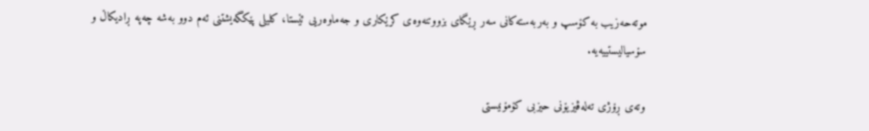موتەحەزیب بە کۆسپ و بەربەستەکانی سەر ڕێگای بزووتنەوەی کرێکاری و جەماوەریی ئێستا، کلیلی پێکگەیشتنی ئەم دوو بەشە چەپە ڕادیکاڵ و سۆسیالیستییەیە.

وتەی ڕۆژی تەلەڤیزیۆنی حیزبی کۆمۆنیستی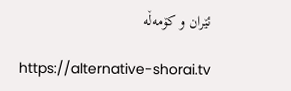ئێران و کۆمەڵە

https://alternative-shorai.tv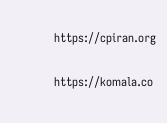https://cpiran.org

https://komala.co